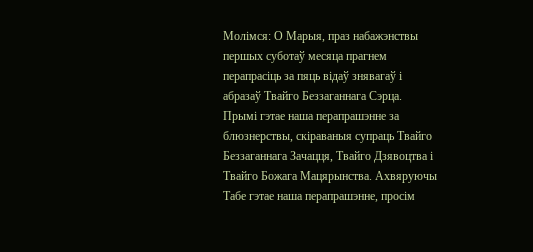Молімся: О Марыя, праз набажэнствы першых суботаў месяца прагнем перапрасіць за пяць відаў знявагаў і абразаў Твайго Беззаганнага Сэрца. Прымі гэтае наша перапрашэнне за блюзнерствы, скіраваныя супраць Твайго Беззаганнага Зачацця, Твайго Дзявоцтва і Твайго Божага Мацярынства. Ахвяруючы Табе гэтае наша перапрашэнне, просім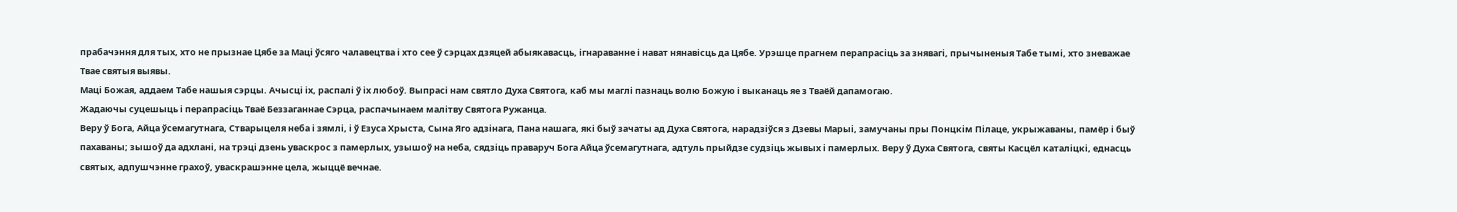прабачэння для тых, хто не прызнае Цябе за Маці ўсяго чалавецтва і хто сее ў сэрцах дзяцей абыякавасць, ігнараванне і нават нянавісць да Цябе. Урэшце прагнем перапрасіць за знявагі, прычыненыя Табе тымі, хто зневажае Твае святыя выявы.
Маці Божая, аддаем Табе нашыя сэрцы. Ачысці іх, распалі ў іх любоў. Выпрасі нам святло Духа Святога, каб мы маглі пазнаць волю Божую і выканаць яе з Тваёй дапамогаю.
Жадаючы суцешыць і перапрасіць Тваё Беззаганнае Сэрца, распачынаем малітву Святога Ружанца.
Веру ў Бога, Айца ўсемагутнага, Стварыцеля неба і зямлі, і ў Езуса Хрыста, Сына Яго адзінага, Пана нашага, які быў зачаты ад Духа Святога, нарадзіўся з Дзевы Марыі, замучаны пры Понцкім Пілаце, укрыжаваны, памёр і быў пахаваны; зышоў да адхлані, на трэці дзень уваскрос з памерлых, узышоў на неба, сядзіць праваруч Бога Айца ўсемагутнага, адтуль прыйдзе судзіць жывых і памерлых. Веру ў Духа Святога, святы Касцёл каталіцкі, еднасць святых, адпушчэнне грахоў, уваскрашэнне цела, жыццё вечнае.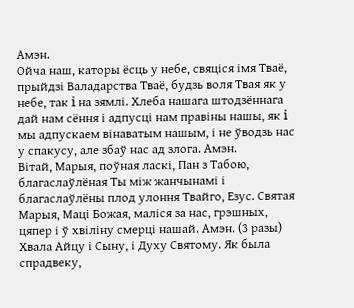Амэн.
Ойча наш, каторы ёсць у небе, свяціся iмя Тваё, прыйдзi Валадарства Тваё, будзь воля Твая як у небе, так i на зямлi. Хлеба нашага штодзённага дай нам сёння і адпусцi нам правіны нашы, як i мы адпускаем вiнаватым нашым, і не ўводзь нас у спакусу, але збаў нас ад злога. Амэн.
Вітай, Марыя, поўная ласкі, Пан з Табою, благаслаўлёная Ты між жанчынамі і благаслаўлёны плод улоння Твайго, Езус. Святая Марыя, Маці Божая, маліся за нас, грэшных, цяпер і ў хвіліну смерці нашай. Амэн. (3 разы)
Хвала Айцу і Сыну, і Духу Святому. Як была спрадвеку,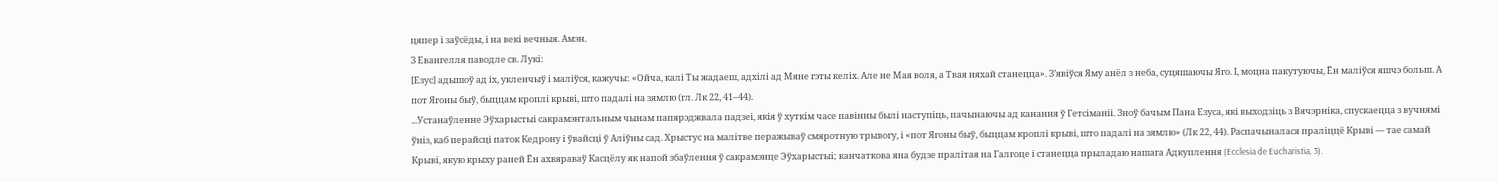цяпер і заўсёды, і на векі вечныя. Амэн.
З Евангелля паводле св. Лукі:
[Езус] адышоў ад іх, укленчыў і маліўся, кажучы: «Ойча, калі Ты жадаеш, адхілі ад Мяне гэты келіх. Але не Мая воля, а Твая няхай станецца». З’явіўся Яму анёл з неба, суцяшаючы Яго. І, моцна пакутуючы, Ён маліўся яшчэ больш. А пот Ягоны быў, быццам кроплі крыві, што падалі на зямлю (гл. Лк 22, 41–44).
...Устанаўленне Эўхарыстыі сакрамэнтальным чынам папярэджвала падзеі, якія ў хуткім часе павінны былі наступіць, пачынаючы ад канання ў Гетсіманіі. Зноў бачым Пана Езуса, які выходзіць з Вячэрніка, спускаецца з вучнямі ўніз, каб перайсці паток Кедрону і ўвайсці ў Аліўны сад. Хрыстус на малітве перажываў смяротную трывогу, і «пот Ягоны быў, быццам кроплі крыві, што падалі на зямлю» (Лк 22, 44). Распачыналася праліццё Крыві — тае самай Крыві, якую крыху раней Ён ахвяраваў Касцёлу як напой збаўлення ў сакрамэнце Эўхарыстыі; канчаткова яна будзе пралітая на Галгоце і станецца прыладаю нашага Адкуплення (Ecclesia de Eucharistia, 3).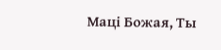Маці Божая, Ты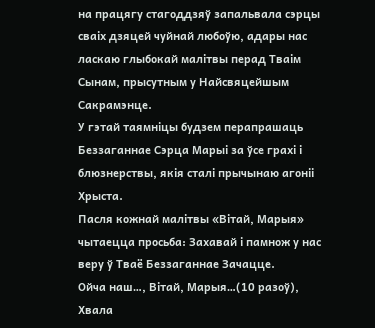на працягу стагоддзяў запальвала сэрцы сваіх дзяцей чуйнай любоўю, адары нас ласкаю глыбокай малітвы перад Тваім Сынам, прысутным у Найсвяцейшым Сакрамэнце.
У гэтай таямніцы будзем перапрашаць Беззаганнае Сэрца Марыі за ўсе грахі і блюзнерствы, якія сталі прычынаю агоніі Хрыста.
Пасля кожнай малітвы «Вітай, Марыя» чытаецца просьба: Захавай і памнож у нас веру ў Тваё Беззаганнае Зачацце.
Ойча наш…, Вітай, Марыя…(10 разоў), Хвала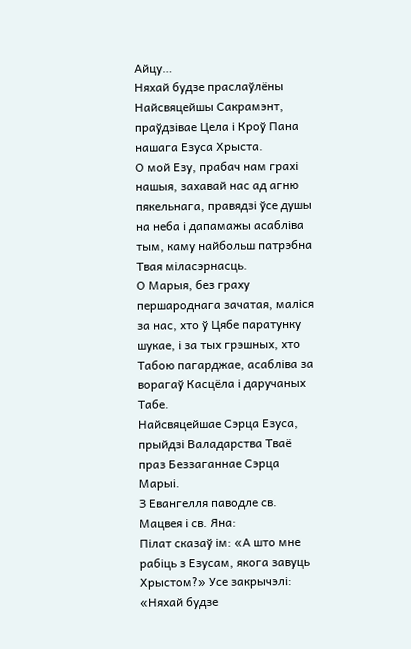Айцу…
Няхай будзе праслаўлёны Найсвяцейшы Сакрамэнт, праўдзівае Цела і Кроў Пана нашага Езуса Хрыста.
О мой Езу, прабач нам грахі нашыя, захавай нас ад агню пякельнага, правядзі ўсе душы на неба і дапамажы асабліва тым, каму найбольш патрэбна Твая міласэрнасць.
О Марыя, без граху першароднага зачатая, маліся за нас, хто ў Цябе паратунку шукае, і за тых грэшных, хто Табою пагарджае, асабліва за ворагаў Касцёла і даручаных Табе.
Найсвяцейшае Сэрца Езуса, прыйдзі Валадарства Тваё праз Беззаганнае Сэрца Марыі.
З Евангелля паводле св. Мацвея і св. Яна:
Пілат сказаў ім: «А што мне рабіць з Езусам, якога завуць Хрыстом?» Усе закрычэлі: «Няхай будзе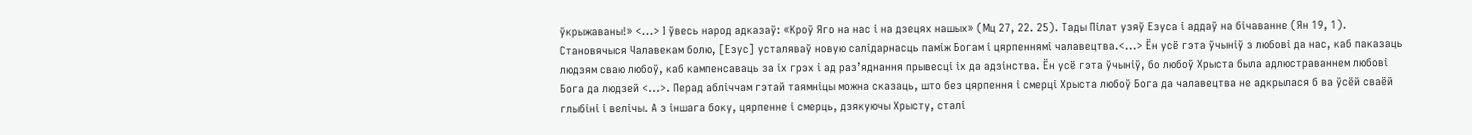ўкрыжаваны!» <...> І ўвесь народ адказаў: «Кроў Яго на нас і на дзецях нашых» (Мц 27, 22. 25). Тады Пілат узяў Езуса і аддаў на бічаванне (Ян 19, 1).
Становячыся Чалавекам болю, [Езус] усталяваў новую салідарнасць паміж Богам і цярпеннямі чалавецтва.<...> Ён усё гэта ўчыніў з любові да нас, каб паказаць людзям сваю любоў, каб кампенсаваць за іх грэх і ад раз’яднання прывесці іх да адзінства. Ён усё гэта ўчыніў, бо любоў Хрыста была адлюстраваннем любові Бога да людзей <...>. Перад абліччам гэтай таямніцы можна сказаць, што без цярпення і смерці Хрыста любоў Бога да чалавецтва не адкрылася б ва ўсёй сваёй глыбіні і велічы. А з іншага боку, цярпенне і смерць, дзякуючы Хрысту, сталі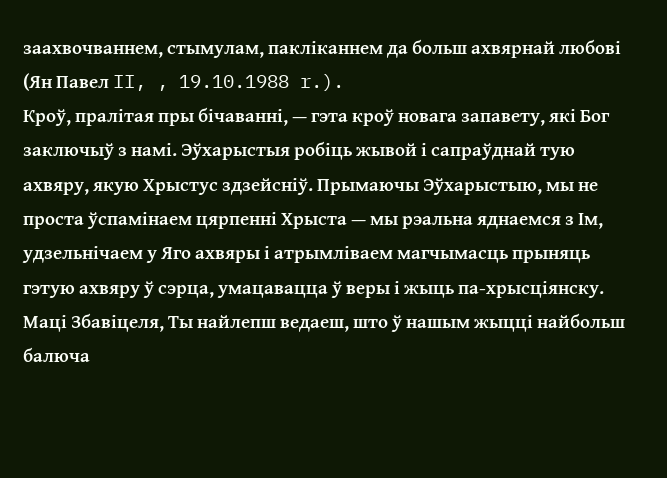заахвочваннем, стымулам, пакліканнем да больш ахвярнай любові (Ян Павел II, , 19.10.1988 r.).
Кроў, пралітая пры бічаванні, — гэта кроў новага запавету, які Бог заключыў з намі. Эўхарыстыя робіць жывой і сапраўднай тую ахвяру, якую Хрыстус здзейсніў. Прымаючы Эўхарыстыю, мы не проста ўспамінаем цярпенні Хрыста — мы рэальна яднаемся з Ім, удзельнічаем у Яго ахвяры і атрымліваем магчымасць прыняць гэтую ахвяру ў сэрца, умацавацца ў веры і жыць па-хрысціянску.
Маці Збавіцеля, Ты найлепш ведаеш, што ў нашым жыцці найбольш балюча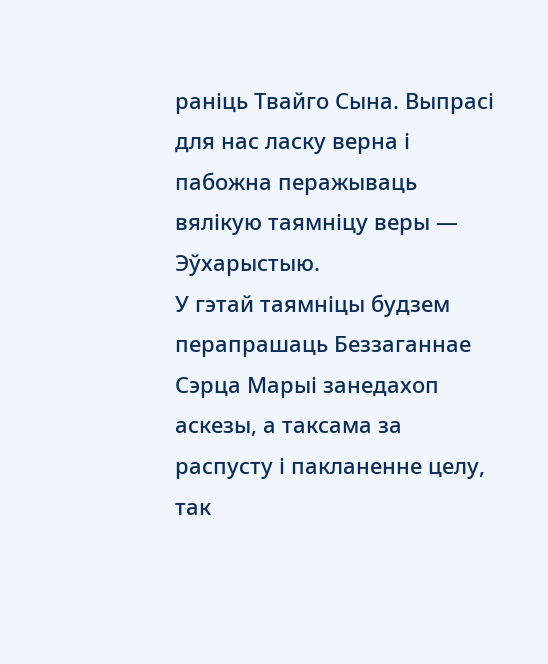раніць Твайго Сына. Выпрасі для нас ласку верна і пабожна перажываць вялікую таямніцу веры — Эўхарыстыю.
У гэтай таямніцы будзем перапрашаць Беззаганнае Сэрца Марыі занедахоп аскезы, а таксама за распусту і пакланенне целу, так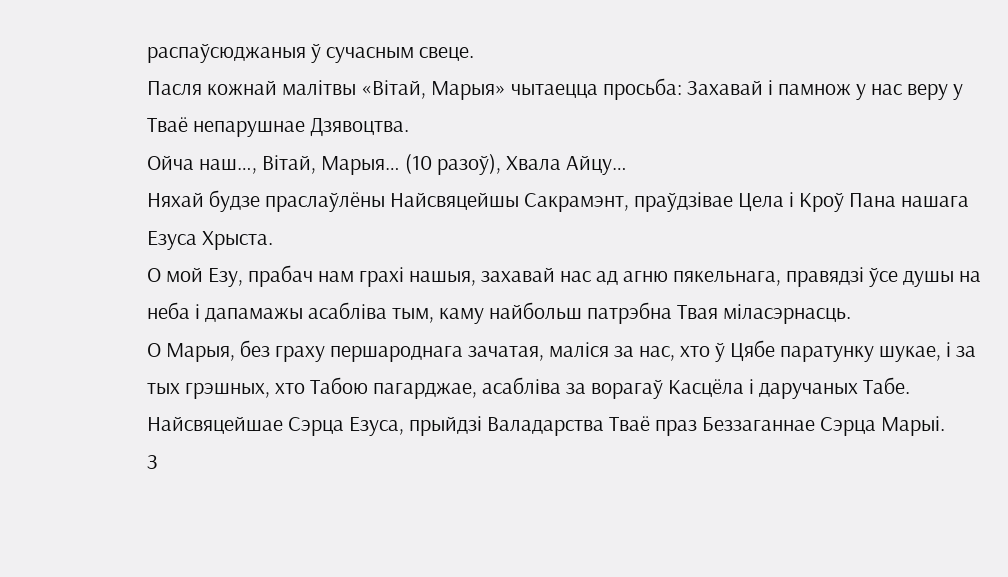распаўсюджаныя ў сучасным свеце.
Пасля кожнай малітвы «Вітай, Марыя» чытаецца просьба: Захавай і памнож у нас веру у Тваё непарушнае Дзявоцтва.
Ойча наш…, Вітай, Марыя… (10 разоў), Хвала Айцу…
Няхай будзе праслаўлёны Найсвяцейшы Сакрамэнт, праўдзівае Цела і Кроў Пана нашага Езуса Хрыста.
О мой Езу, прабач нам грахі нашыя, захавай нас ад агню пякельнага, правядзі ўсе душы на неба і дапамажы асабліва тым, каму найбольш патрэбна Твая міласэрнасць.
О Марыя, без граху першароднага зачатая, маліся за нас, хто ў Цябе паратунку шукае, і за тых грэшных, хто Табою пагарджае, асабліва за ворагаў Касцёла і даручаных Табе.
Найсвяцейшае Сэрца Езуса, прыйдзі Валадарства Тваё праз Беззаганнае Сэрца Марыі.
З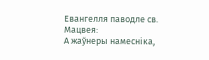Евангелля паводле св. Мацвея:
А жаўнеры намесніка,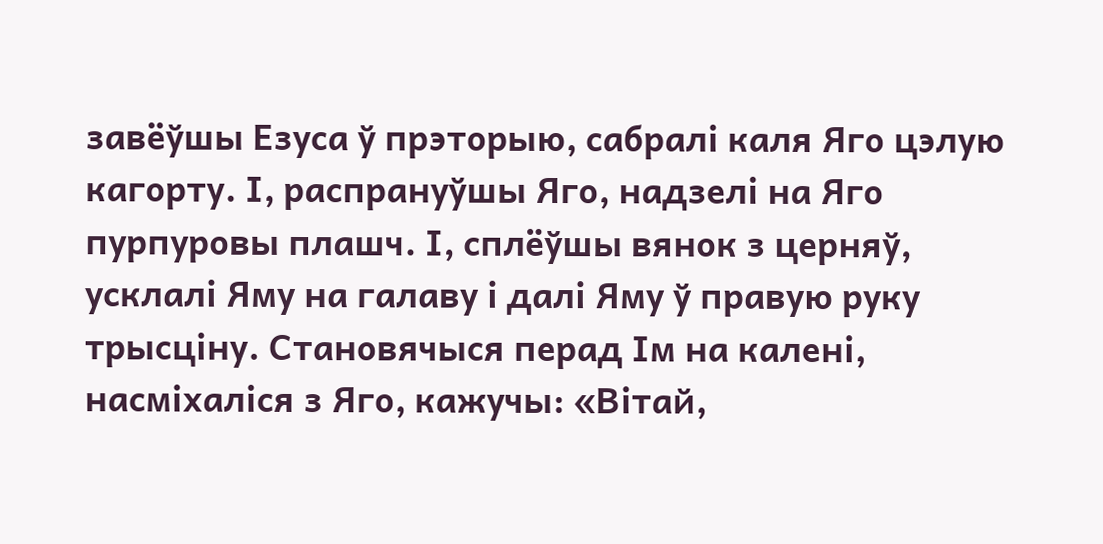завёўшы Езуса ў прэторыю, сабралі каля Яго цэлую кагорту. І, распрануўшы Яго, надзелі на Яго пурпуровы плашч. І, сплёўшы вянок з церняў, усклалі Яму на галаву і далі Яму ў правую руку трысціну. Становячыся перад Ім на калені, насміхаліся з Яго, кажучы: «Вітай,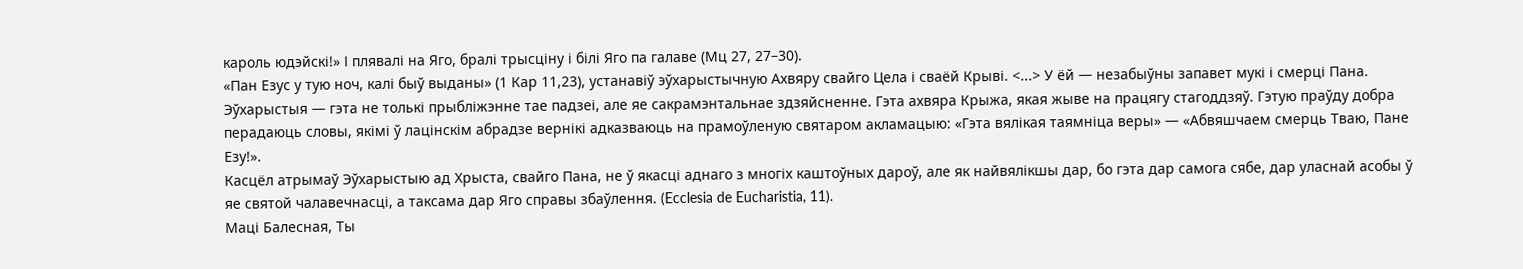кароль юдэйскі!» І плявалі на Яго, бралі трысціну і білі Яго па галаве (Мц 27, 27–30).
«Пан Езус у тую ноч, калі быў выданы» (1 Кар 11,23), устанавіў эўхарыстычную Ахвяру свайго Цела і сваёй Крыві. <...> У ёй — незабыўны запавет мукі і смерці Пана. Эўхарыстыя — гэта не толькі прыбліжэнне тае падзеі, але яе сакрамэнтальнае здзяйсненне. Гэта ахвяра Крыжа, якая жыве на працягу стагоддзяў. Гэтую праўду добра перадаюць словы, якімі ў лацінскім абрадзе вернікі адказваюць на прамоўленую святаром акламацыю: «Гэта вялікая таямніца веры» — «Абвяшчаем смерць Тваю, Пане Езу!».
Касцёл атрымаў Эўхарыстыю ад Хрыста, свайго Пана, не ў якасці аднаго з многіх каштоўных дароў, але як найвялікшы дар, бо гэта дар самога сябе, дар уласнай асобы ў яе святой чалавечнасці, а таксама дар Яго справы збаўлення. (Ecclesia de Eucharistia, 11).
Маці Балесная, Ты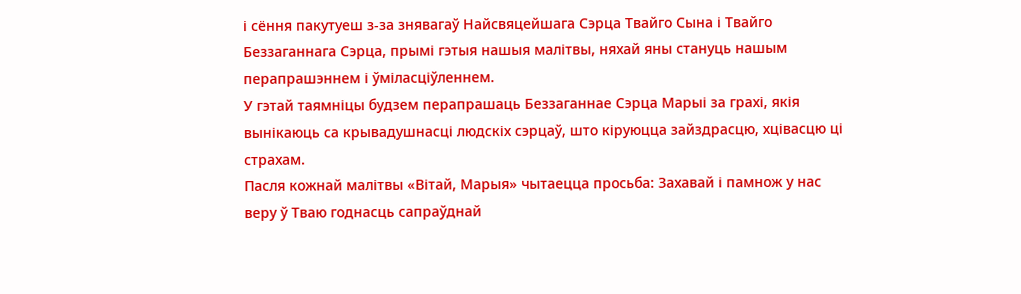і сёння пакутуеш з-за знявагаў Найсвяцейшага Сэрца Твайго Сына і Твайго Беззаганнага Сэрца, прымі гэтыя нашыя малітвы, няхай яны стануць нашым перапрашэннем і ўміласціўленнем.
У гэтай таямніцы будзем перапрашаць Беззаганнае Сэрца Марыі за грахі, якія вынікаюць са крывадушнасці людскіх сэрцаў, што кіруюцца зайздрасцю, хцівасцю ці страхам.
Пасля кожнай малітвы «Вітай, Марыя» чытаецца просьба: Захавай і памнож у нас веру ў Тваю годнасць сапраўднай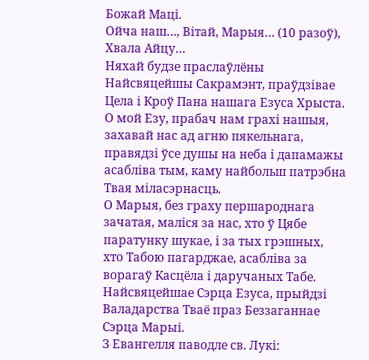Божай Маці.
Ойча наш…, Вітай, Марыя… (10 разоў), Хвала Айцу…
Няхай будзе праслаўлёны Найсвяцейшы Сакрамэнт, праўдзівае Цела і Кроў Пана нашага Езуса Хрыста.
О мой Езу, прабач нам грахі нашыя, захавай нас ад агню пякельнага, правядзі ўсе душы на неба і дапамажы асабліва тым, каму найбольш патрэбна Твая міласэрнасць.
О Марыя, без граху першароднага зачатая, маліся за нас, хто ў Цябе паратунку шукае, і за тых грэшных, хто Табою пагарджае, асабліва за ворагаў Касцёла і даручаных Табе.
Найсвяцейшае Сэрца Езуса, прыйдзі Валадарства Тваё праз Беззаганнае Сэрца Марыі.
З Евангелля паводле св. Лукі: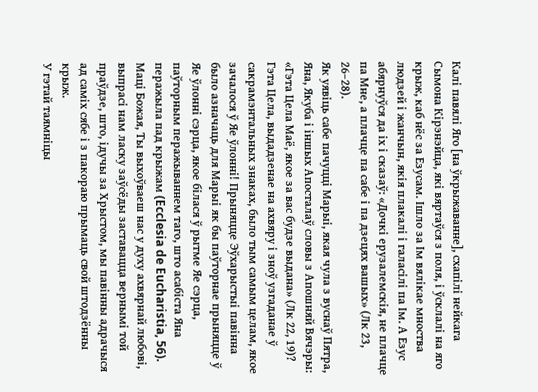Калі павялі Яго [на ўкрыжаванне], схапілі нейкага Сымона Кірэнэйца, які вяртаўся з поля, і ўсклалі на яго крыж, каб нёс за Езусам. Ішло за Ім вялікае мноства людзей і жанчын, якія плакалі і галасілі па Ім. А Езус абярнуўся да іх і сказаў: «Дочкі ерузалемскія, не плачце па Мне, а плачце па сабе і па дзецях вашых» (Лк 23, 26–28).
Як уявіць сабе пачуцці Марыі, якая чула з вуснаў Пятра, Яна, Якуба і іншых Апосталаў словы з Апошняй Вячэры: «Гэта Цела Маё, якое за вас будзе выдана» (Лк 22, 19)? Гэта Цела, выдадзенае на ахвяру і зноў узгаданае ў сакрамэнтальных знаках, было тым самым целам, якое зачалося ў Яе ўлонні! Прыняцце Эўхарыстыі павінна было азначаць для Марыі як бы паўторнае прыняцце ў Яе ўлонні сэрца, якое білася ў рытме Яе сэрца, паўторным перажываннем таго, што асабіста Яна перажыла пад крыжам (Ecclesia de Eucharistia, 56).
Маці Божая, Ты выхоўваеш нас у духу ахвярнай любові, выпрасі нам ласку заўсёды заставацца вернымі той праўдзе, што, ідучы за Хрыстом, мы павінны адрачыся ад саміх сябе і з пакораю прымаць свой штодзённы крыж.
У гэтай таямніцы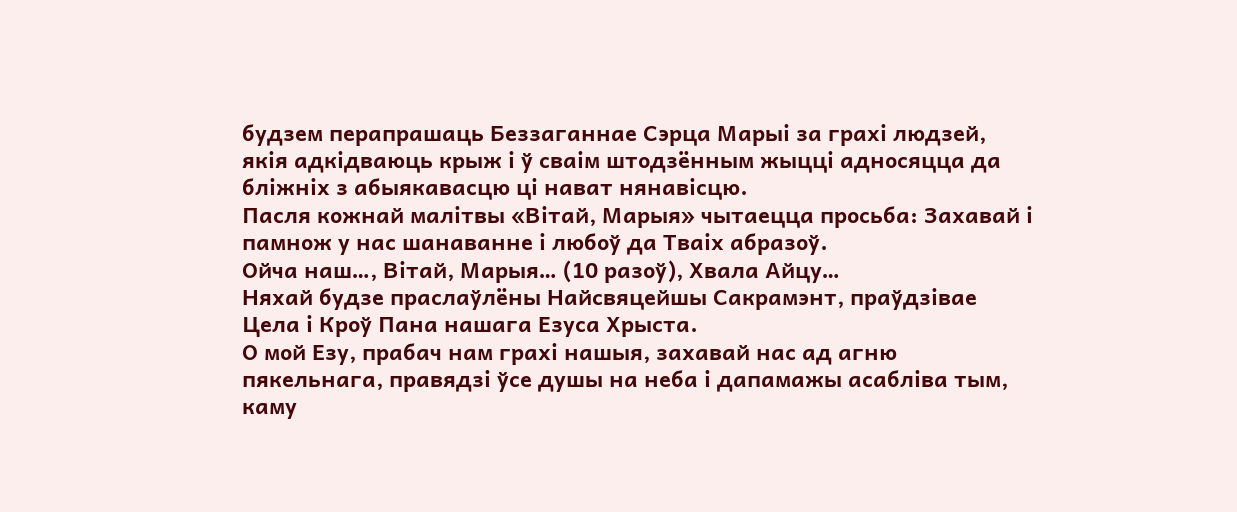будзем перапрашаць Беззаганнае Сэрца Марыі за грахі людзей, якія адкідваюць крыж і ў сваім штодзённым жыцці адносяцца да бліжніх з абыякавасцю ці нават нянавісцю.
Пасля кожнай малітвы «Вітай, Марыя» чытаецца просьба: Захавай і памнож у нас шанаванне і любоў да Тваіх абразоў.
Ойча наш…, Вітай, Марыя… (10 разоў), Хвала Айцу…
Няхай будзе праслаўлёны Найсвяцейшы Сакрамэнт, праўдзівае Цела і Кроў Пана нашага Езуса Хрыста.
О мой Езу, прабач нам грахі нашыя, захавай нас ад агню пякельнага, правядзі ўсе душы на неба і дапамажы асабліва тым, каму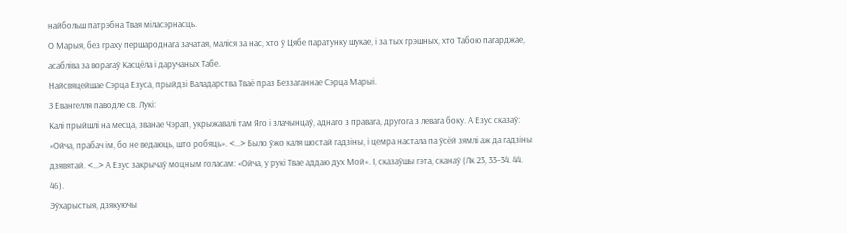найбольш патрэбна Твая міласэрнасць.
О Марыя, без граху першароднага зачатая, маліся за нас, хто ў Цябе паратунку шукае, і за тых грэшных, хто Табою пагарджае, асабліва за ворагаў Касцёла і даручаных Табе.
Найсвяцейшае Сэрца Езуса, прыйдзі Валадарства Тваё праз Беззаганнае Сэрца Марыі.
З Евангелля паводле св. Лукі:
Калі прыйшлі на месца, званае Чэрап, укрыжавалі там Яго і злачынцаў, аднаго з правага, другога з левага боку. А Езус сказаў: «Ойча, прабач ім, бо не ведаюць, што робяць». <...> Было ўжо каля шостай гадзіны, і цемра настала па ўсёй зямлі аж да гадзіны дзявятай. <...> А Езус закрычаў моцным голасам: «Ойча, у рукі Твае аддаю дух Мой». І, сказаўшы гэта, сканаў (Лк 23, 33–34. 44. 46).
Эўхарыстыя, дзякуючы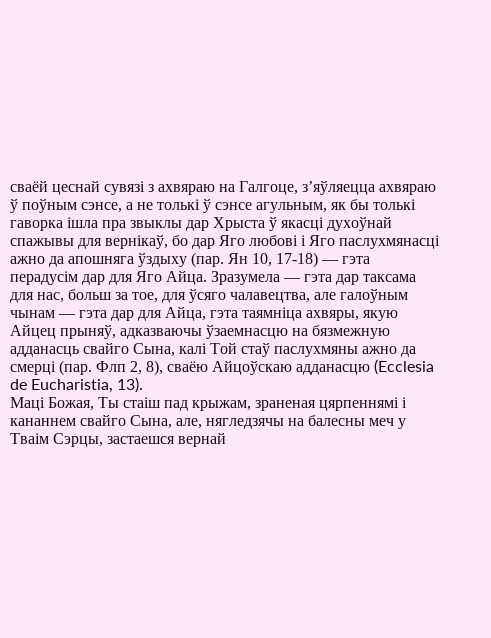сваёй цеснай сувязі з ахвяраю на Галгоце, з’яўляецца ахвяраю ў поўным сэнсе, а не толькі ў сэнсе агульным, як бы толькі гаворка ішла пра звыклы дар Хрыста ў якасці духоўнай спажывы для вернікаў, бо дар Яго любові і Яго паслухмянасці ажно да апошняга ўздыху (пар. Ян 10, 17-18) — гэта перадусім дар для Яго Айца. Зразумела — гэта дар таксама для нас, больш за тое, для ўсяго чалавецтва, але галоўным чынам — гэта дар для Айца, гэта таямніца ахвяры, якую Айцец прыняў, адказваючы ўзаемнасцю на бязмежную адданасць свайго Сына, калі Той стаў паслухмяны ажно да смерці (пар. Флп 2, 8), сваёю Айцоўскаю адданасцю (Ecclesia de Eucharistia, 13).
Маці Божая, Ты стаіш пад крыжам, зраненая цярпеннямі і кананнем свайго Сына, але, нягледзячы на балесны меч у Тваім Сэрцы, застаешся вернай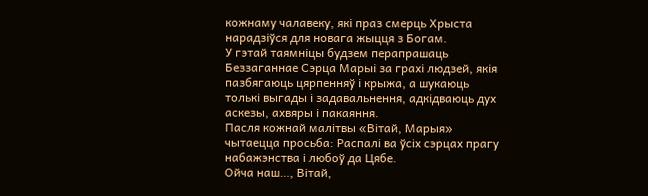кожнаму чалавеку, які праз смерць Хрыста нарадзіўся для новага жыцця з Богам.
У гэтай таямніцы будзем перапрашаць Беззаганнае Сэрца Марыі за грахі людзей, якія пазбягаюць цярпенняў і крыжа, а шукаюць толькі выгады і задавальнення, адкідваюць дух аскезы, ахвяры і пакаяння.
Пасля кожнай малітвы «Вітай, Марыя» чытаецца просьба: Распалі ва ўсіх сэрцах прагу набажэнства і любоў да Цябе.
Ойча наш…, Вітай,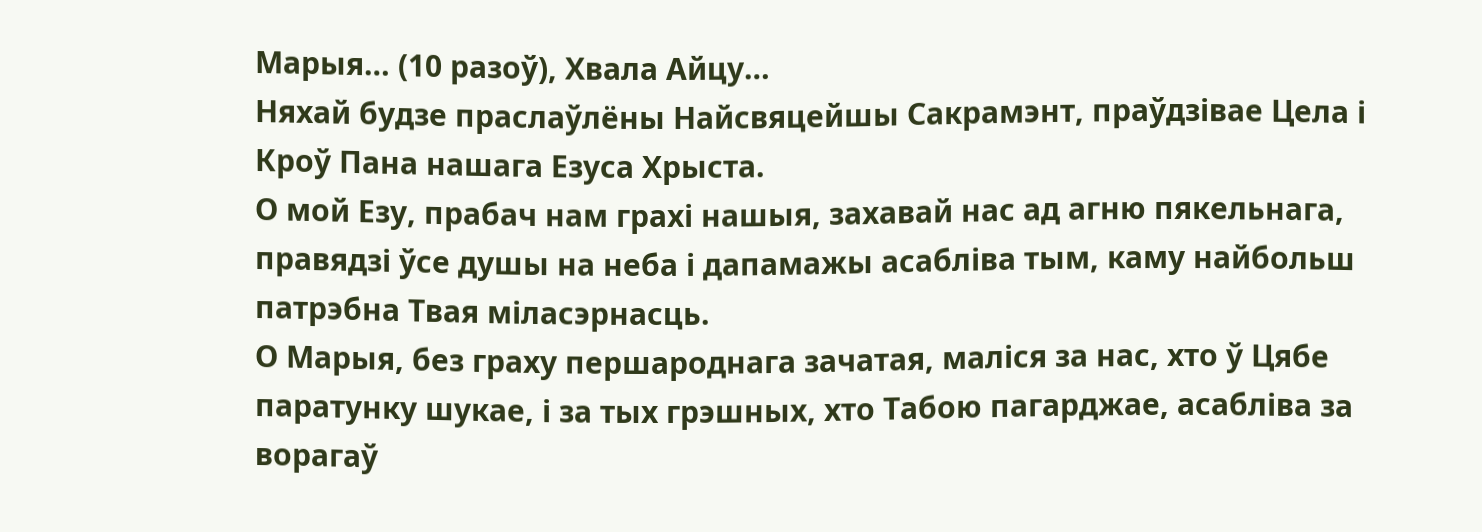Марыя… (10 разоў), Хвала Айцу…
Няхай будзе праслаўлёны Найсвяцейшы Сакрамэнт, праўдзівае Цела і Кроў Пана нашага Езуса Хрыста.
О мой Езу, прабач нам грахі нашыя, захавай нас ад агню пякельнага, правядзі ўсе душы на неба і дапамажы асабліва тым, каму найбольш патрэбна Твая міласэрнасць.
О Марыя, без граху першароднага зачатая, маліся за нас, хто ў Цябе паратунку шукае, і за тых грэшных, хто Табою пагарджае, асабліва за ворагаў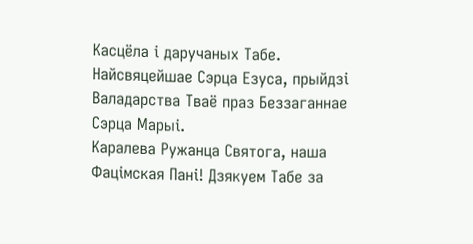Касцёла і даручаных Табе.
Найсвяцейшае Сэрца Езуса, прыйдзі Валадарства Тваё праз Беззаганнае Сэрца Марыі.
Каралева Ружанца Святога, наша Фацімская Пані! Дзякуем Табе за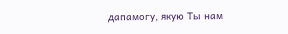дапамогу, якую Ты нам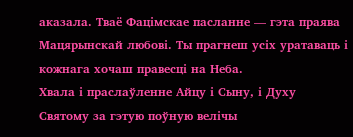аказала. Тваё Фацімскае пасланне — гэта праява Мацярынскай любові. Ты прагнеш усіх уратаваць і кожнага хочаш правесці на Неба.
Хвала і праслаўленне Айцу і Сыну, і Духу Святому за гэтую поўную велічы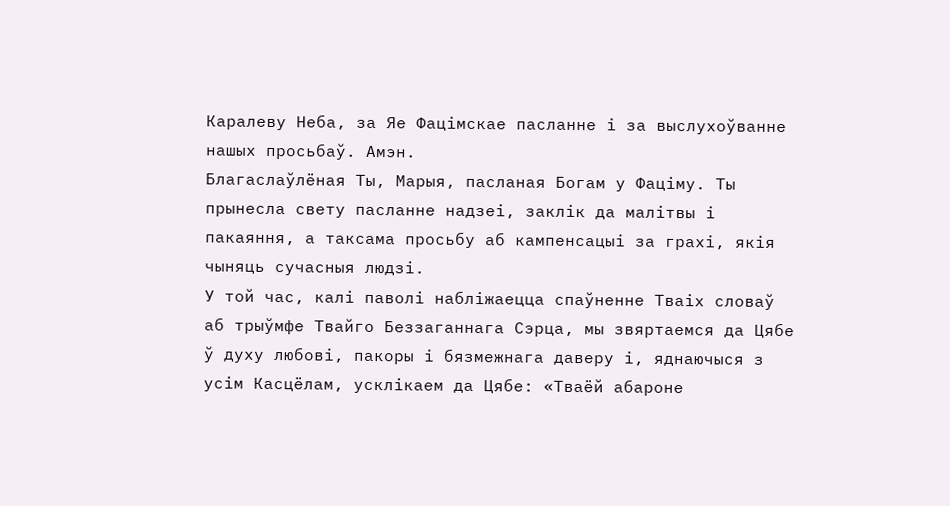Каралеву Неба, за Яе Фацімскае пасланне і за выслухоўванне нашых просьбаў. Амэн.
Благаслаўлёная Ты, Марыя, пасланая Богам у Фаціму. Ты прынесла свету пасланне надзеі, заклік да малітвы і пакаяння, а таксама просьбу аб кампенсацыі за грахі, якія чыняць сучасныя людзі.
У той час, калі паволі набліжаецца спаўненне Тваіх словаў аб трыўмфе Твайго Беззаганнага Сэрца, мы звяртаемся да Цябе ў духу любові, пакоры і бязмежнага даверу і, яднаючыся з усім Касцёлам, усклікаем да Цябе: «Тваёй абароне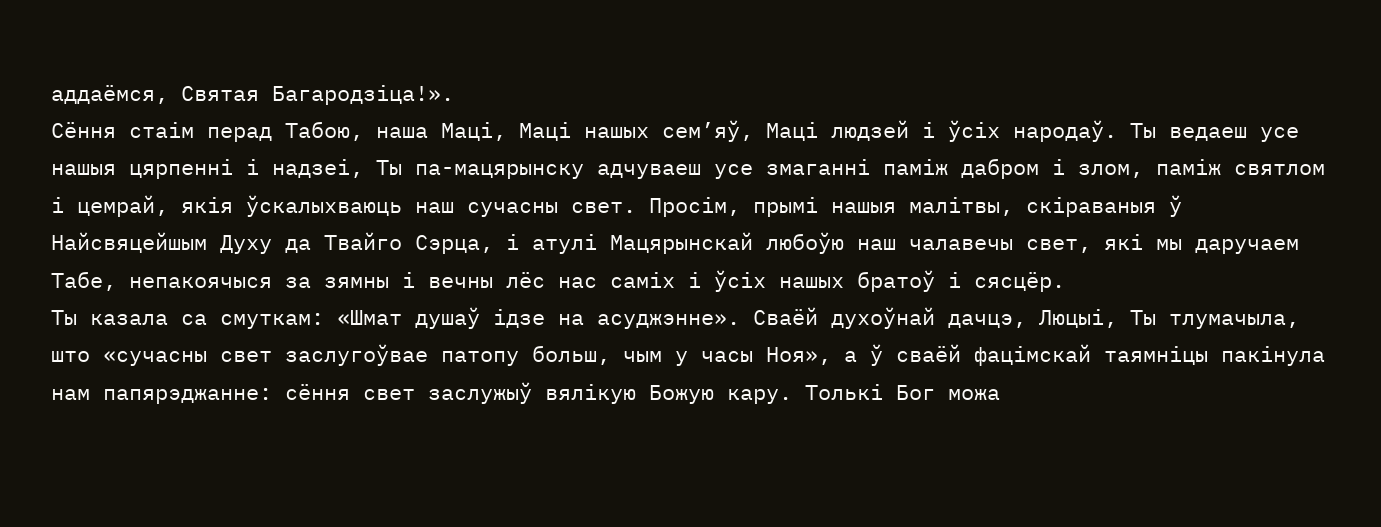аддаёмся, Святая Багародзіца!».
Сёння стаім перад Табою, наша Маці, Маці нашых сем’яў, Маці людзей і ўсіх народаў. Ты ведаеш усе нашыя цярпенні і надзеі, Ты па-мацярынску адчуваеш усе змаганні паміж дабром і злом, паміж святлом і цемрай, якія ўскалыхваюць наш сучасны свет. Просім, прымі нашыя малітвы, скіраваныя ў Найсвяцейшым Духу да Твайго Сэрца, і атулі Мацярынскай любоўю наш чалавечы свет, які мы даручаем Табе, непакоячыся за зямны і вечны лёс нас саміх і ўсіх нашых братоў і сясцёр.
Ты казала са смуткам: «Шмат душаў ідзе на асуджэнне». Сваёй духоўнай дачцэ, Люцыі, Ты тлумачыла, што «сучасны свет заслугоўвае патопу больш, чым у часы Ноя», а ў сваёй фацімскай таямніцы пакінула нам папярэджанне: сёння свет заслужыў вялікую Божую кару. Толькі Бог можа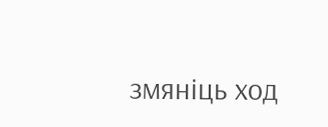змяніць ход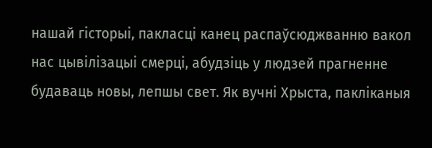нашай гісторыі, пакласці канец распаўсюджванню вакол нас цывілізацыі смерці, абудзіць у людзей прагненне будаваць новы, лепшы свет. Як вучні Хрыста, пакліканыя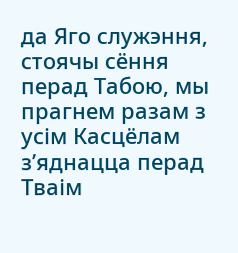да Яго служэння, стоячы сёння перад Табою, мы прагнем разам з усім Касцёлам з’яднацца перад Тваім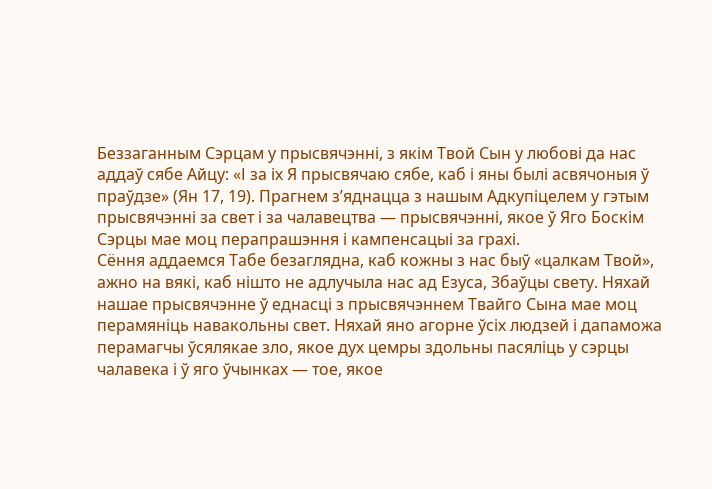Беззаганным Сэрцам у прысвячэнні, з якім Твой Сын у любові да нас аддаў сябе Айцу: «І за іх Я прысвячаю сябе, каб і яны былі асвячоныя ў праўдзе» (Ян 17, 19). Прагнем з’яднацца з нашым Адкупіцелем у гэтым прысвячэнні за свет і за чалавецтва — прысвячэнні, якое ў Яго Боскім Сэрцы мае моц перапрашэння і кампенсацыі за грахі.
Сёння аддаемся Табе безаглядна, каб кожны з нас быў «цалкам Твой», ажно на вякі, каб нішто не адлучыла нас ад Езуса, Збаўцы свету. Няхай нашае прысвячэнне ў еднасці з прысвячэннем Твайго Сына мае моц перамяніць навакольны свет. Няхай яно агорне ўсіх людзей і дапаможа перамагчы ўсялякае зло, якое дух цемры здольны пасяліць у сэрцы чалавека і ў яго ўчынках — тое, якое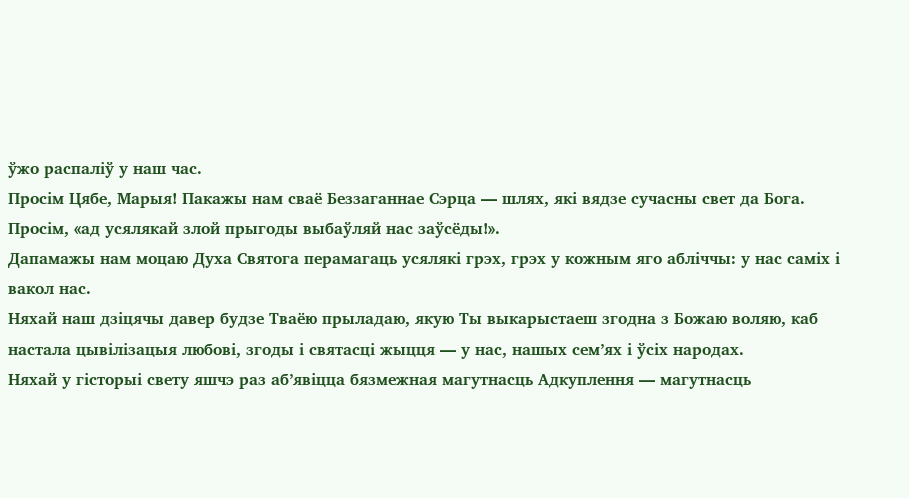ўжо распаліў у наш час.
Просім Цябе, Марыя! Пакажы нам сваё Беззаганнае Сэрца — шлях, які вядзе сучасны свет да Бога. Просім, «ад усялякай злой прыгоды выбаўляй нас заўсёды!».
Дапамажы нам моцаю Духа Святога перамагаць усялякі грэх, грэх у кожным яго абліччы: у нас саміх і вакол нас.
Няхай наш дзіцячы давер будзе Тваёю прыладаю, якую Ты выкарыстаеш згодна з Божаю воляю, каб настала цывілізацыя любові, згоды і святасці жыцця — у нас, нашых сем’ях і ўсіх народах.
Няхай у гісторыі свету яшчэ раз аб’явіцца бязмежная магутнасць Адкуплення — магутнасць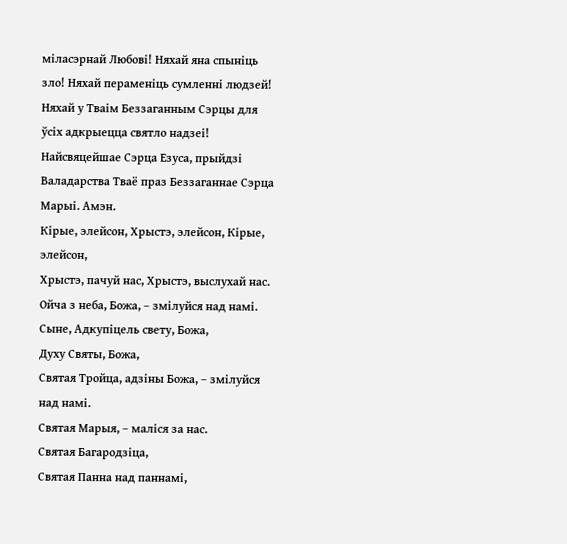міласэрнай Любові! Няхай яна спыніць зло! Няхай пераменіць сумленні людзей! Няхай у Тваім Беззаганным Сэрцы для ўсіх адкрыецца святло надзеі!
Найсвяцейшае Сэрца Езуса, прыйдзі Валадарства Тваё праз Беззаганнае Сэрца Марыі. Амэн.
Кiрые, элейсон, Хрыстэ, элейсон, Кiрые, элейсон,
Хрыстэ, пачуй нас, Хрыстэ, выслухай нас.
Ойча з неба, Божа, – змiлуйся над намi.
Сыне, Адкупіцель свету, Божа,
Духу Святы, Божа,
Святая Тройца, адзiны Божа, – змiлуйся над намi.
Святая Марыя, – малiся за нас.
Святая Багародзіца,
Святая Панна над паннамi,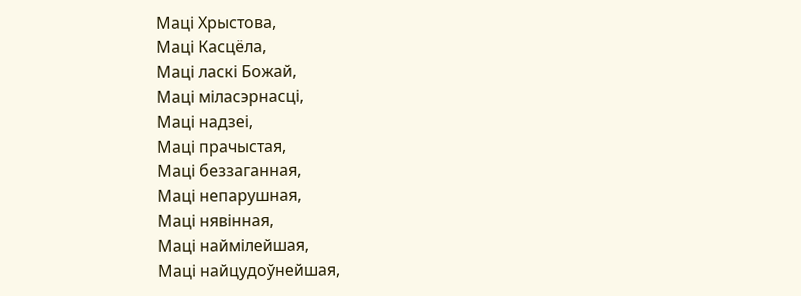Мацi Хрыстова,
Мацi Касцёла,
Мацi ласкi Божай,
Мацi міласэрнасці,
Мацi надзеі,
Маці прачыстая,
Мацi беззаганная,
Мацi непарушная,
Маці нявінная,
Мацi наймiлейшая,
Мацi найцудоўнейшая,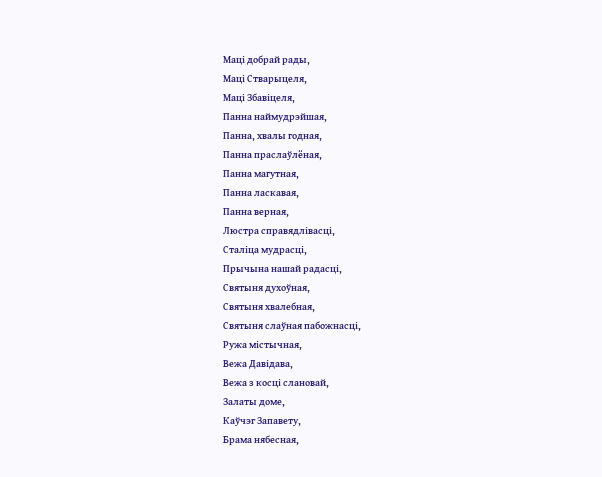Мацi добрай рады,
Мацi Стварыцеля,
Мацi Збавiцеля,
Панна наймудрэйшая,
Панна, хвалы годная,
Панна праслаўлёная,
Панна магутная,
Панна ласкавая,
Панна верная,
Люстра справядлiвасцi,
Сталiца мудрасцi,
Прычына нашай радасцi,
Святыня духоўная,
Святыня хвалебная,
Святыня слаўная пабожнасцi,
Ружа містычная,
Вежа Давiдава,
Вежа з косцi слановай,
Залаты доме,
Каўчэг Запавету,
Брама нябесная,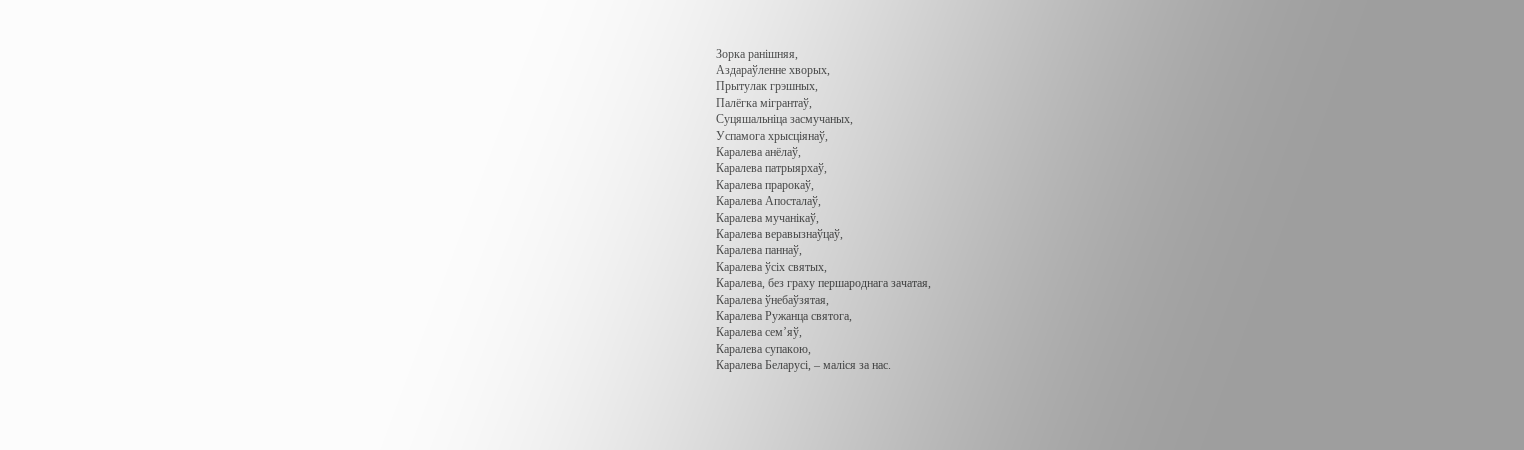Зорка ранiшняя,
Аздараўленне хворых,
Прытулак грэшных,
Палёгка мігрантаў,
Суцяшальнiца засмучаных,
Успамога хрысціянаў,
Каралева анёлаў,
Каралева патрыярхаў,
Каралева прарокаў,
Каралева Апосталаў,
Каралева мучанiкаў,
Каралева веравызнаўцаў,
Каралева паннаў,
Каралева ўсiх святых,
Каралева, без граху першароднага зачатая,
Каралева ўнебаўзятая,
Каралева Ружанца святога,
Каралева сем’яў,
Каралева супакою,
Каралева Беларусі, – малiся за нас.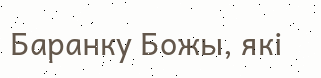Баранку Божы, якi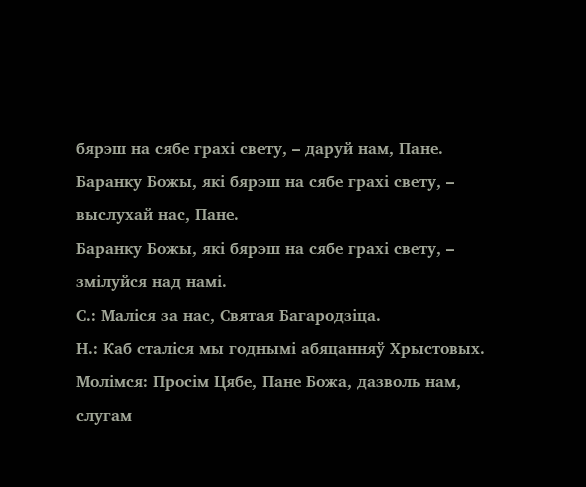бярэш на сябе грахi свету, – даруй нам, Пане.
Баранку Божы, якi бярэш на сябе грахi свету, – выслухай нас, Пане.
Баранку Божы, якi бярэш на сябе грахi свету, – змiлуйся над намi.
С.: Малiся за нас, Святая Багародзіца.
Н.: Каб сталiся мы годнымi абяцанняў Хрыстовых.
Молiмся: Просім Цябе, Пане Божа, дазволь нам, слугам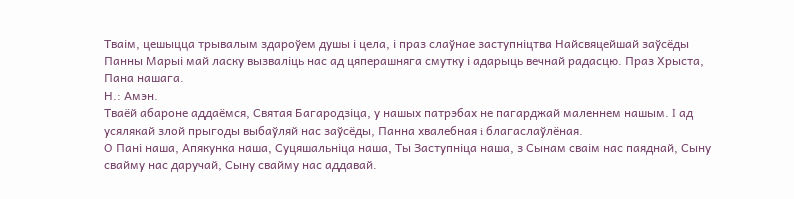Тваім, цешыцца трывалым здароўем душы і цела, і праз слаўнае заступніцтва Найсвяцейшай заўсёды Панны Марыі май ласку вызваліць нас ад цяперашняга смутку і адарыць вечнай радасцю. Праз Хрыста, Пана нашага.
Н.: Амэн.
Тваёй абароне аддаёмся, Святая Багародзіца, у нашых патрэбах не пагарджай маленнем нашым. I ад усялякай злой прыгоды выбаўляй нас заўсёды, Панна хвалебная i благаслаўлёная.
О Панi наша, Апякунка наша, Суцяшальнiца наша, Ты Заступніца наша, з Сынам сваiм нас паяднай, Сыну свайму нас даручай, Сыну свайму нас аддавай.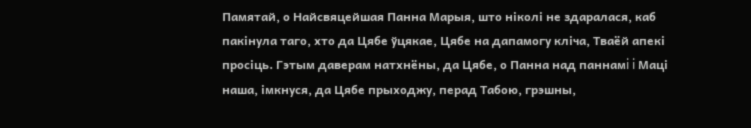Памятай, о Найсвяцейшая Панна Марыя, што нiколi не здаралася, каб пакiнула таго, хто да Цябе ўцякае, Цябе на дапамогу клiча, Тваёй апекi просiць. Гэтым даверам натхнёны, да Цябе, о Панна над паннамi i Мацi наша, iмкнуся, да Цябе прыходжу, перад Табою, грэшны,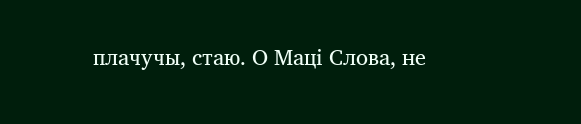плачучы, стаю. О Мацi Слова, не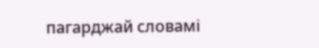пагарджай словамi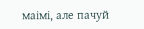маiмi, але пачуй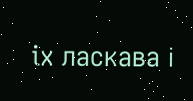iх ласкава i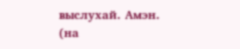выслухай. Амэн.
(на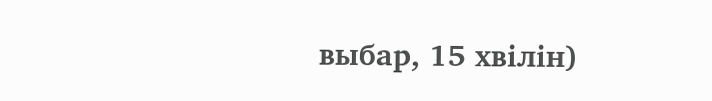выбар, 15 хвілін)